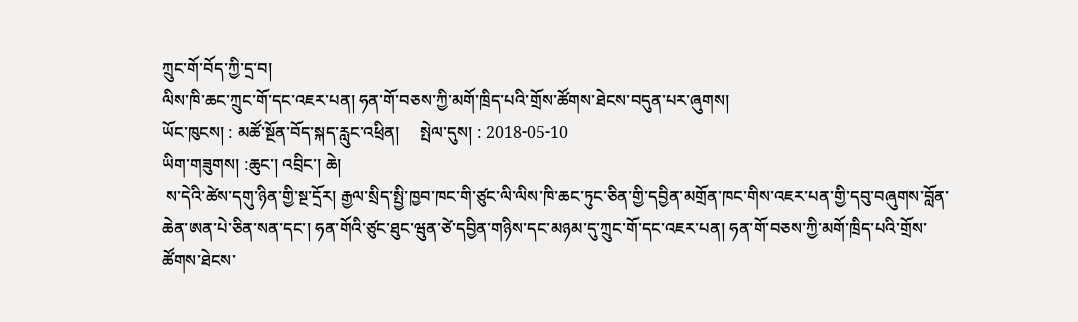ཀྲུང་གོ་བོད་ཀྱི་དྲ་བ།
ལིས་ཁི་ཆང་ཀྲུང་གོ་དང་འཇར་པན། ཧན་གོ་བཅས་ཀྱི་མགོ་ཁྲིད་པའི་གྲོས་ཚོགས་ཐེངས་བདུན་པར་ཞུགས།
ཡོང་ཁུངས། : མཚོ་སྔོན་བོད་སྐད་རླུང་འཕྲིན།     སྤེལ་དུས། : 2018-05-10
ཡིག་གཟུགས། :ཆུང་། འབྲིང་། ཆེ།
 ས་དེའི་ཚེས་དགུ་ཉིན་གྱི་སྔ་དྲོར། རྒྱལ་སྲིད་སྤྱི་ཁྱབ་ཁང་གི་ཙུང་ལི་ལིས་ཁི་ཆང་ཏུང་ཅིན་གྱི་དབྱིན་མགྲོན་ཁང་གིས་འཇར་པན་གྱི་དབུ་བཞུགས་བློན་ཆེན་ཨན་པེ་ཅིན་སན་དང་། ཧན་གོའི་ཙུང་ཐུང་ཝུན་ཙེ་དབྱིན་གཉིས་དང་མཉམ་དུ་ཀྲུང་གོ་དང་འཇར་པན། ཧན་གོ་བཅས་ཀྱི་མགོ་ཁྲིད་པའི་གྲོས་ཚོགས་ཐེངས་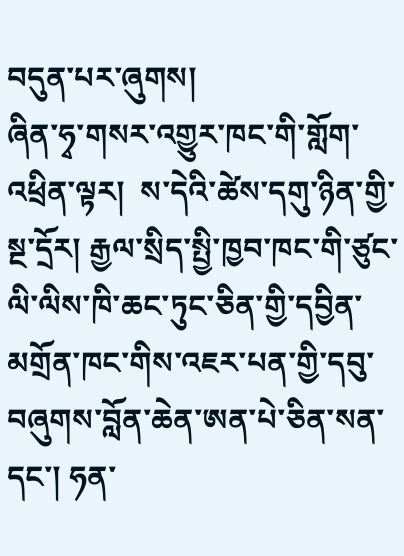བདུན་པར་ཞུགས།
ཞིན་ཧྭ་གསར་འགྱུར་ཁང་གི་གློག་འཕྲིན་ལྟར།  ས་དེའི་ཚེས་དགུ་ཉིན་གྱི་སྔ་དྲོར། རྒྱལ་སྲིད་སྤྱི་ཁྱབ་ཁང་གི་ཙུང་ལི་ལིས་ཁི་ཆང་ཏུང་ཅིན་གྱི་དབྱིན་མགྲོན་ཁང་གིས་འཇར་པན་གྱི་དབུ་བཞུགས་བློན་ཆེན་ཨན་པེ་ཅིན་སན་དང་། ཧན་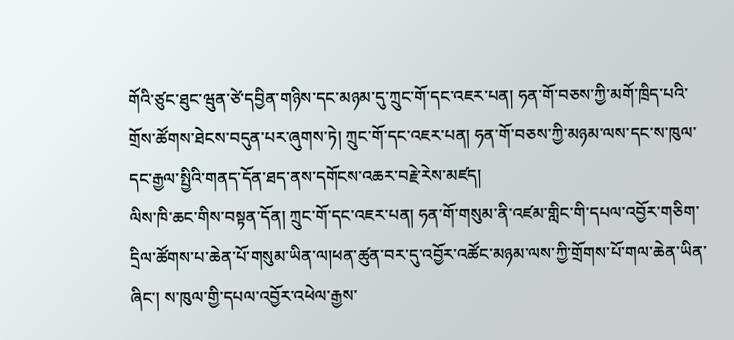གོའི་ཙུང་ཐུང་ཝུན་ཙེ་དབྱིན་གཉིས་དང་མཉམ་དུ་ཀྲུང་གོ་དང་འཇར་པན། ཧན་གོ་བཅས་ཀྱི་མགོ་ཁྲིད་པའི་གྲོས་ཚོགས་ཐེངས་བདུན་པར་ཞུགས་ཏེ། ཀྲུང་གོ་དང་འཇར་པན། ཧན་གོ་བཅས་ཀྱི་མཉམ་ལས་དང་ས་ཁུལ་དང་རྒྱལ་སྤྱིའི་གནད་དོན་ཐད་ནས་དགོངས་འཆར་བརྗེ་རེས་མཛད།
ལིས་ཁི་ཆང་གིས་བསྟན་དོན། ཀྲུང་གོ་དང་འཇར་པན། ཧན་གོ་གསུམ་ནི་འཛམ་གླིང་གི་དཔལ་འབྱོར་གཅིག་དྲིལ་ཚོགས་པ་ཆེན་པོ་གསུམ་ཡིན་ལ།ཕན་ཚུན་བར་དུ་འབྱོར་འཚོང་མཉམ་ལས་ཀྱི་གྲོགས་པོ་གལ་ཆེན་ཡིན་ཞིང་། ས་ཁུལ་གྱི་དཔལ་འབྱོར་འཕེལ་རྒྱས་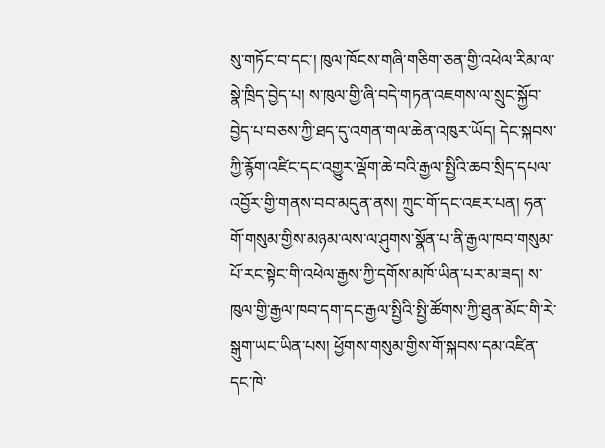སུ་གཏོང་བ་དང་། ཁུལ་ཁོངས་གཞི་གཅིག་ཅན་གྱི་འཕེལ་རིམ་ལ་སྣེ་ཁྲིད་བྱེད་པ། ས་ཁུལ་གྱི་ཞི་བདེ་གཏན་འཇགས་ལ་སྲུང་སྐྱོབ་བྱེད་པ་བཅས་ཀྱི་ཐད་དུ་འགན་གལ་ཆེན་འཁུར་ཡོད། དེང་སྐབས་ཀྱི་རྙོག་འཛིང་དང་འགྱུར་ལྡོག་ཆེ་བའི་རྒྱལ་སྤྱིའི་ཆབ་སྲིད་དཔལ་འབྱོར་གྱི་གནས་བབ་མདུན་ནས། ཀྲུང་གོ་དང་འཇར་པན། ཧན་གོ་གསུམ་གྱིས་མཉམ་ལས་ལ་ཤུགས་སྣོན་པ་ནི་རྒྱལ་ཁབ་གསུམ་པོ་རང་སྟེང་གི་འཕེལ་རྒྱས་ཀྱི་དགོས་མཁོ་ཡིན་པར་མ་ཟད། ས་ཁུལ་གྱི་རྒྱལ་ཁབ་དག་དང་རྒྱལ་སྤྱིའི་སྤྱི་ཚོགས་ཀྱི་ཐུན་མོང་གི་རེ་སྒུག་ཡང་ཡིན་པས། ཕྱོགས་གསུམ་གྱིས་གོ་སྐབས་དམ་འཛིན་དང་ཁེ་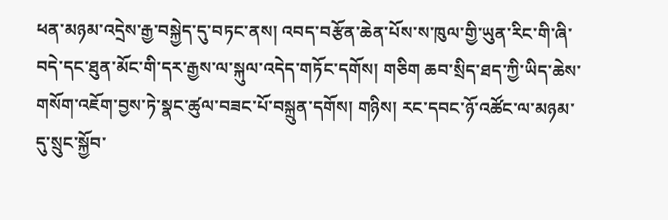ཕན་མཉམ་འདྲེས་རྒྱ་བསྐྱེད་དུ་བཏང་ནས། འབད་བརྩོན་ཆེན་པོས་ས་ཁུལ་གྱི་ཡུན་རིང་གི་ཞི་བདེ་དང་ཐུན་མོང་གི་དར་རྒྱས་ལ་སྐུལ་འདེད་གཏོང་དགོས། གཅིག ཆབ་སྲིད་ཐད་ཀྱི་ཡིད་ཆེས་གསོག་འཇོག་བྱས་ཏེ་སྣང་ཚུལ་བཟང་པོ་བསྐྲུན་དགོས། གཉིས། རང་དབང་ཉོ་འཚོང་ལ་མཉམ་དུ་སྲུང་སྐྱོབ་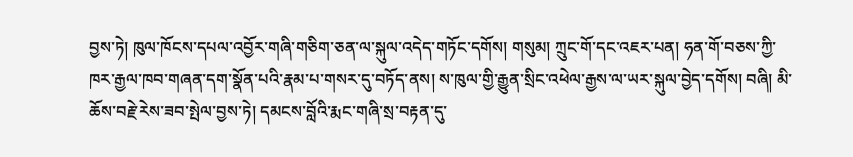བྱས་ཏེ། ཁུལ་ཁོངས་དཔལ་འབྱོར་གཞི་གཅིག་ཅན་ལ་སྐུལ་འདེད་གཏོང་དགོས། གསུམ། ཀྲུང་གོ་དང་འཇར་པན། ཧན་གོ་བཅས་ཀྱི་ཁར་རྒྱལ་ཁབ་གཞན་དག་སྣོན་པའི་རྣམ་པ་གསར་དུ་བཏོད་ནས། ས་ཁུལ་གྱི་རྒྱུན་སྲིང་འཕེལ་རྒྱས་ལ་ཡར་སྐུལ་བྱེད་དགོས། བཞི། མི་ཆོས་བརྗེ་རེས་ཟབ་སྤེལ་བྱས་ཏེ། དམངས་བློའི་རྨང་གཞི་སྲ་བརྟན་དུ་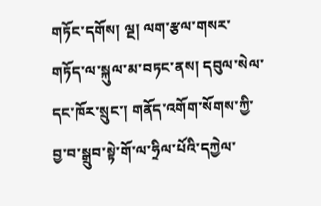གཏོང་དགོས། ལྔ། ལག་རྩལ་གསར་གཏོད་ལ་སྐུལ་མ་བཏང་ནས། དབུལ་སེལ་དང་ཁོར་སྲུང་། གནོད་འགོག་སོགས་ཀྱི་བྱ་བ་སྒྲུབ་སྟེ་གོ་ལ་ཧྲིལ་པོའི་དཀྱེལ་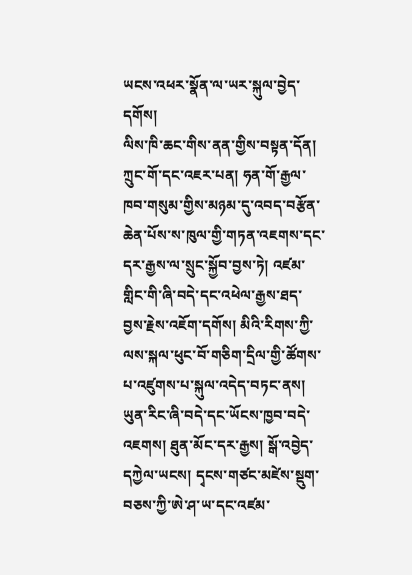ཡངས་འཕར་སྣོན་ལ་ཡར་སྐུལ་བྱེད་དགོས།
ལིས་ཁི་ཆང་གིས་ནན་གྱིས་བསྟན་དོན། ཀྲུང་གོ་དང་འཇར་པན། ཧན་གོ་རྒྱལ་ཁབ་གསུམ་གྱིས་མཉམ་དུ་འབད་བརྩོན་ཆེན་པོས་ས་ཁུལ་གྱི་གཏན་འཇགས་དང་དར་རྒྱས་ལ་སྲུང་སྐྱོབ་བྱས་ཏེ། འཛམ་གླིང་གི་ཞི་བདེ་དང་འཕེལ་རྒྱས་ཐད་བྱས་རྗེས་འཇོག་དགོས། མིའི་རིགས་ཀྱི་ལས་སྐལ་ཕུང་བོ་གཅིག་དྲིལ་གྱི་ཚོགས་པ་འཛུགས་པ་སྐུལ་འདེད་བཏང་ནས། ཡུན་རིང་ཞི་བདེ་དང་ཡོངས་ཁྱབ་བདེ་འཇགས། ཐུན་མོང་དར་རྒྱས། སྒོ་འབྱེད་དཀྱེལ་ཡངས། དྭངས་གཙང་མཛེས་སྡུག་བཅས་ཀྱི་ཨེ་ཤ་ཡ་དང་འཛམ་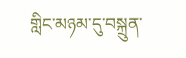གླིང་མཉམ་དུ་བསྐྲུན་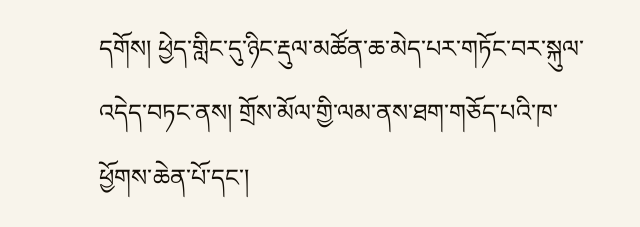དགོས། ཕྱེད་གླིང་དུ་ཉིང་རྡུལ་མཚོན་ཆ་མེད་པར་གཏོང་བར་སྐུལ་འདེད་བཏང་ནས། གྲོས་མོལ་གྱི་ལམ་ནས་ཐག་གཅོད་པའི་ཁ་ཕྱོགས་ཆེན་པོ་དང་།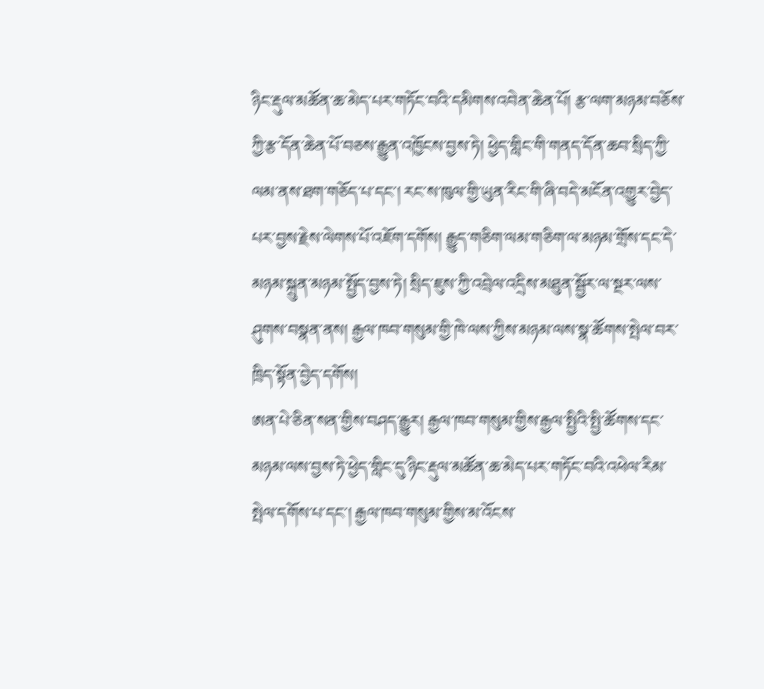ཉིང་རྡུལ་མཚོན་ཆ་མེད་པར་གཏོང་བའི་དམིགས་འབེན་ཆེན་པོ། རྩ་ལག་མཉམ་བཅོས་ཀྱི་རྩ་དོན་ཆེན་པོ་བཅས་རྒྱུན་འཁྱོངས་བྱས་ཏེ། ཕྱེད་གླིང་གི་གནད་དོན་ཆབ་སྲིད་ཀྱི་ལམ་ནས་ཐག་གཅོད་པ་དང་། རང་ས་ཁུལ་གྱི་ཡུན་རིང་གི་ཞི་བདེ་མངོན་འགྱུར་བྱེད་པར་བྱས་རྗེས་ལེགས་པོ་འཇོག་དགོས། རྒྱུད་གཅིག་ལམ་གཅིག་ལ་མཉམ་གྲོས་དང་དེ་མཉམ་སྐྲུན་མཉམ་སྤྱོད་བྱས་ཏེ། སྲིད་ཇུས་ཀྱི་འབྲེལ་འདྲིས་མཐུན་སྦྱོར་ལ་སྔར་ལས་ཤུགས་བསྣན་ནས། རྒྱལ་ཁབ་གསུམ་གྱི་ཁེ་ལས་ཀྱིས་མཉམ་ལས་སྣ་ཚོགས་སྤེལ་བར་ཁྲིད་སྟོན་བྱེད་དགོས།
ཨན་པེ་ཅིན་སན་གྱིས་བཤད་རྒྱུར། རྒྱལ་ཁབ་གསུམ་གྱིས་རྒྱལ་སྤྱིའི་སྤྱི་ཚོགས་དང་མཉམ་ལས་བྱས་ཏེ་ཕྱེད་གླིང་དུ་ཉིང་རྡུལ་མཚོན་ཆ་མེད་པར་གཏོང་བའི་འཕེལ་རིམ་སྤེལ་དགོས་པ་དང་། རྒྱལ་ཁབ་གསུམ་གྱིས་མ་འོངས་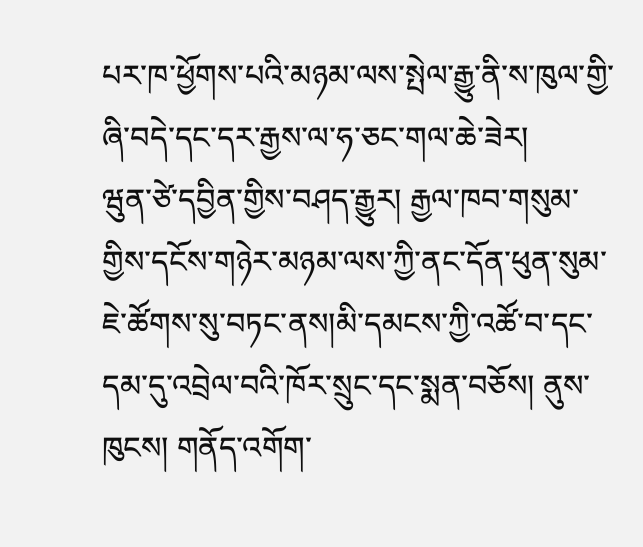པར་ཁ་ཕྱོགས་པའི་མཉམ་ལས་སྤེལ་རྒྱུ་ནི་ས་ཁུལ་གྱི་ཞི་བདེ་དང་དར་རྒྱས་ལ་ཧ་ཅང་གལ་ཆེ་ཟེར།
ཝུན་ཙེ་དབྱིན་གྱིས་བཤད་རྒྱུར། རྒྱལ་ཁབ་གསུམ་གྱིས་དངོས་གཉེར་མཉམ་ལས་ཀྱི་ནང་དོན་ཕུན་སུམ་ཇེ་ཚོགས་སུ་བཏང་ནས།མི་དམངས་ཀྱི་འཚོ་བ་དང་དམ་དུ་འབྲེལ་བའི་ཁོར་སྲུང་དང་སྨན་བཅོས། ནུས་ཁུངས། གནོད་འགོག་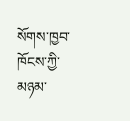སོགས་ཁྱབ་ཁོངས་ཀྱི་མཉམ་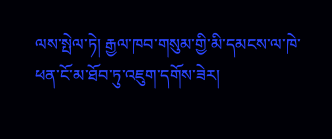ལས་སྤེལ་ཏེ། རྒྱལ་ཁབ་གསུམ་གྱི་མི་དམངས་ལ་ཁེ་ཕན་ངོ་མ་ཐོབ་ཏུ་འཇུག་དགོས་ཟེར།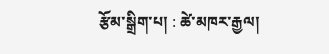རྩོམ་སྒྲིག་པ། : ཚེ་མཁར་རྒྱལ།